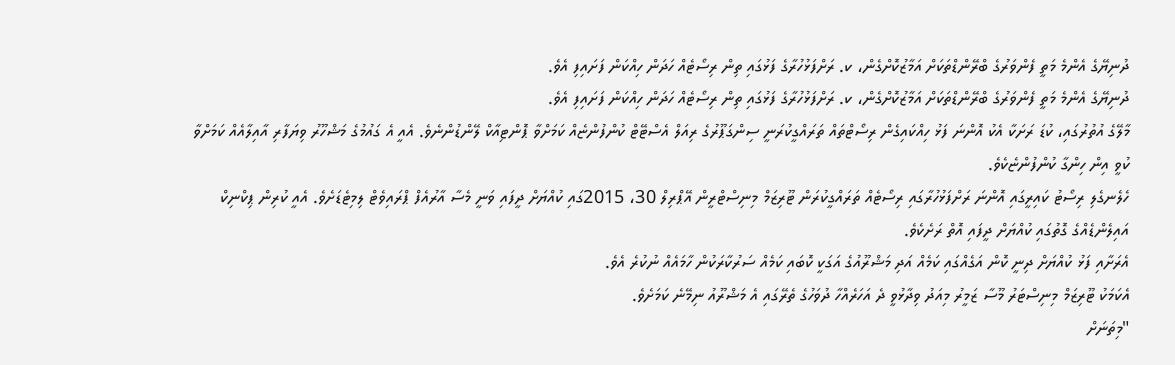ދުނިޔޭގެ އެންމެ މަތީ ފެންވަރުގެ ބްރޭންޑްތަކަށް އަމާޒުކޮށްގެން، ކ. ރަށްފަޅުހުރާގެ ފަޅުގައި ތިން ރިސޯޓެއް ހަދަން ހިއްކަން ފަށައިފި އެވެ.
ދުނިޔޭގެ އެންމެ މަތީ ފެންވަރުގެ ބްރޭންޑްތަކަށް އަމާޒުކޮށްގެން، ކ. ރަށްފަޅުހުރާގެ ފަޅުގައި ތިން ރިސޯޓެއް ހަދަން ހިއްކަން ފަށައިފި އެވެ.
މާލޭގެ އުތުރުގައި، ކުޑަ ރަށަކާ އެކު އޮންނަ ފަޅު ހިއްކައިގެން ރިސޯޓްތައް ތަރައްގީކުރަނީ ސިންގަޕޫރުގެ ރިއަލް އެސްޓޭޓް ކުންފުންޏެއް ކަމަށްވާ ޕޮންޓިއާކް ލޭންޑުންނެވެ. އެއީ އެ ގައުމުގެ މަޝްހޫރު ވިޔަފާރި އާއިލާއެއް ކަމަށްވާ ކުވީ އިން ހިންގާ ކުންފުންޏެކެވެ.
ހެލެނގެލި ރިސޯޓު ކައިރީގައި އޮންނަ ރަށްފަޅުހުރާގައި ރިސޯޓެއް ތަރައްގީކުރަން ޓޫރިޒަމް މިނިސްޓްރީން އޭޕްރިލް 30، 2015ގައި ކުއްޔަށް ދީފައި ވަނީ މެސާ އާރުއެފް ޕްރައިވެޓް ލިމިޓެޑަށެވެ. އެއީ ކުރިން ޕިކްނިކް އައިލެންޑެއްގެ ގޮތުގައި ކުއްޔަށް ދީފައި އޮތް ރަށެކެވެ.
އެރަށާއި ފަޅު ކުއްޔަށް ދިނީ ކޮން އަގެއްގައި ކަމެއް އަދި މަޝްރޫއުގެ އަގަކީ ކޮބައި ކަމެއް ސަރުކާރަކުން ހާމައެއް ނުކުރެ އެވެ.
އެކަމަކު ޓޫރިޒަމް މިނިސްޓަރު މޫސާ ޒަމީރު މިއަދު ވިދާޅުވީ ދެ އަހަރެއްހާ ދުވަހުގެ ތެރޭގައި އެ މަޝްރޫއު ނިމޭނެ ކަމަށެވެ.
"މިތަނަށް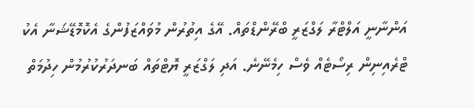އަންނާނީ އަލްޓްރާ ލަގްޒަރީ ބްރޭންޑްތައް. އޭގެ އިތުރުން މުވައްޒަފުންގެ އެކޮމޮޑޭޝަނާ އެކު ޓްރެއިނިން ރިސޯޓެއް ވެސް ހިމެނޭނެ. އަދި ލަގްޒަރީ ޔޮޓްތައް ބަނދަރުކުރުމުން ހިދުމަތް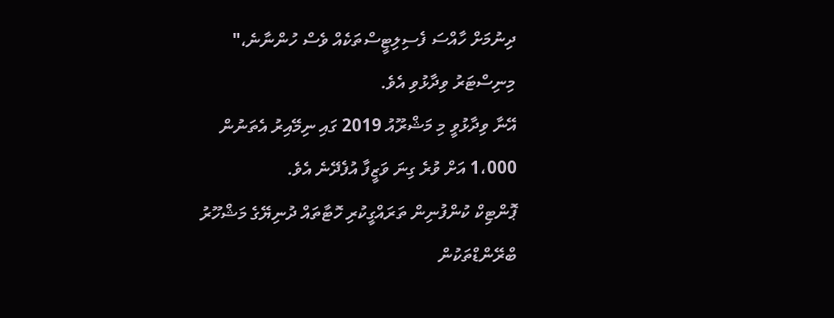ދިނުމަށް ހާއްސަ ފެސިލިޓީސްތަކެއް ވެސް ހުންނާނެ،" މިނިސްޓަރު ވިދާޅުވި އެވެ.
އޭނާ ވިދާޅުވީ މި މަޝްރޫއު 2019 ގައި ނިމޭއިރު އެތަނުން 1،000 އަށް ވުރެ ގިނަ ވަޒީފާ އުފެދޭނެ އެވެ.
ޕޮންޓިކް ކުންފުނިން ތަރައްގީކުރި ހޮޓާތައް ދުނިޔޭގެ މަޝްހޫރު ބްރޭންޑްތަކުން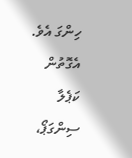ހިންގަ އެވެ. އެގޮތުން ކަޕެލާ ސިންގަޕޯ،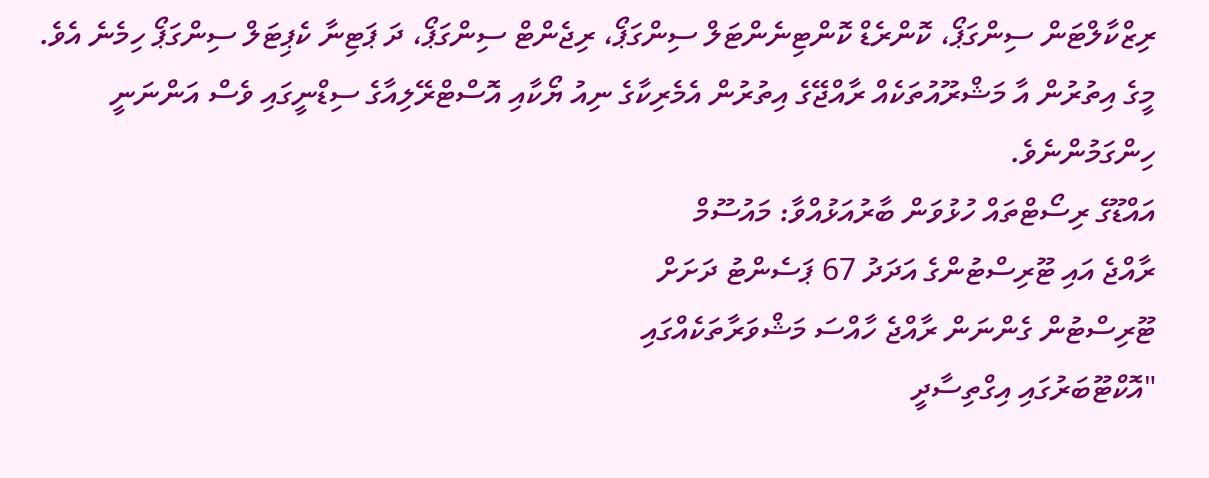ރިޒްކާލްޓަން ސިންގަޕޯ، ކޮންރެޑް ކޮންޓިނެންޓަލް ސިންގަޕޯ، ރިޖެންޓް ސިންގަޕޯ، ދަ ޕަޓިނާ ކެޕިޓަލް ސިންގަޕޯ ހިމެނެ އެވެ. މީގެ އިތުރުން އާ މަޝްރޫއުތަކެއް ރާއްޖޭގެ އިތުރުން އެމެރިކާގެ ނިއު ޔޯކާއި އޮސްޓްރޭލިއާގެ ސިޑްނީގައި ވެސް އަންނަނީ ހިންގަމުންނެވެ.
އައްޑޫގެ ރިސޯޓްތައް ހުޅުވަން ބާރުއަޅުއްވާ: މައުސޫމް
ރާއްޖެ އައި ޓޫރިސްޓުންގެ އަދަދު 67 ޕަސެންޓު ދަށަށް
ޓޫރިސްޓުން ގެންނަން ރާއްޖެ ހާއްސަ މަޝްވަރާތަކެއްގައި
"އޮކްޓޫބަރުގައި އިގްތިސާދީ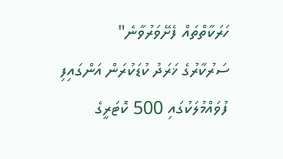ހަރަކާތްތައް ފެށޭވަރުވާނެ"
ސަރުކާރުގެ ޚަރަދު ކުޑަކުރަން އަންގައިފި
ފުވައްމުލަކުގައި 500 ކޮޓަރީގެ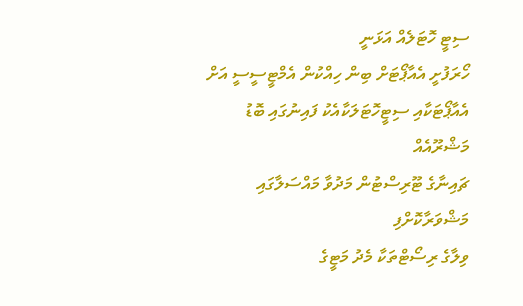ސިޓީ ހޮޓަލެއް އަޅަނީ
ހޯރަފުށީ އެއާޕޯޓަށް ބިން ހިއްކުން އެމްޓީސީސީ އަށް
އެއާޕޯޓަކާއި ސިޓީހޮޓަލަކާއެކު ފައިނުގައި ބޮޑު މަޝްރޫއެއް
ޗައިނާގެ ޓޫރިސްޓުން މަދުވާ މައްސަލާގައި މަޝްވަރާކޮށްފި
ވިލާގެ ރިސޯޓްތަކާ މެދު މަޓީގެ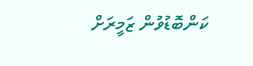ކަންބޮޑުވުން ޒަމީރަށް